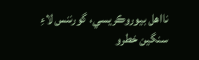نااهل بيوروڪريسي، گورننس لاءِ سنگين خطرو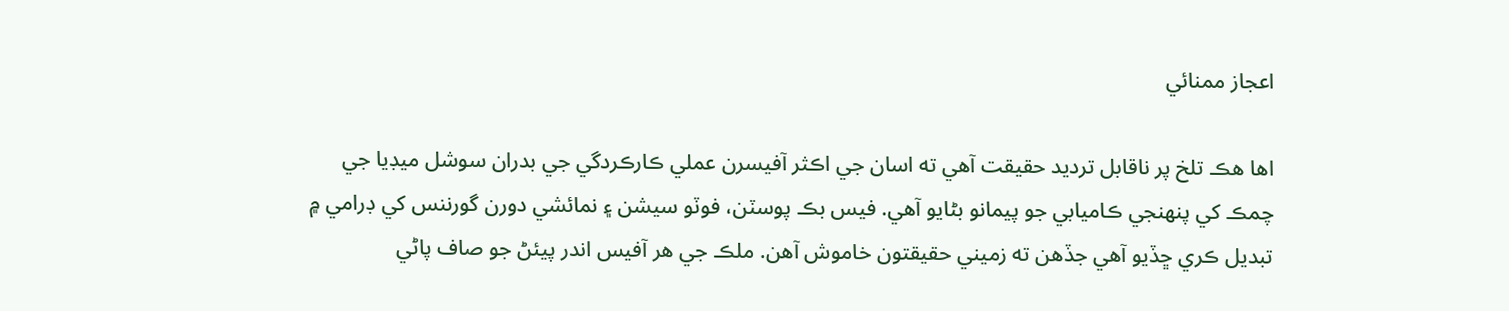اعجاز ممنائي

اها هڪ تلخ پر ناقابل ترديد حقيقت آهي ته اسان جي اڪثر آفيسرن عملي ڪارڪردگي جي بدران سوشل ميڊيا جي چمڪ کي پنهنجي ڪاميابي جو پيمانو بڻايو آهي. فيس بڪ پوسٽن، فوٽو سيشن ۽ نمائشي دورن گورننس کي ڊرامي ۾ تبديل ڪري ڇڏيو آهي جڏهن ته زميني حقيقتون خاموش آهن. ملڪ جي هر آفيس اندر پيئڻ جو صاف پاڻي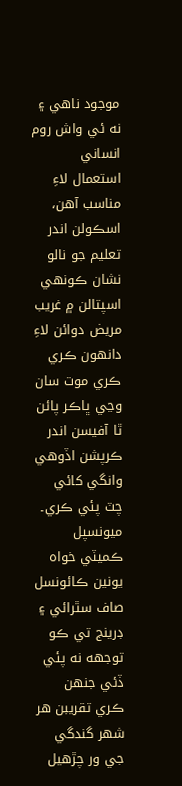موجود ناهي ۽ نه ئي واش روم انساني استعمال لاءِ مناسب آهن، اسڪولن اندر تعليم جو نالو نشان ڪونهي اسپتالن ۾ غريب مريض دوائن لاءِ دانهون ڪري ڪري موت سان وڃي ڀاڪر پائن ٿا آفيسن اندر ڪرپشن اڏوهي وانگي کائي چٽ پئي ڪري۔ ميونسپل ڪميٽي خواه يونين ڪائونسل صاف سٿرائي ۽ ڊرينج تي ڪو توجهه نه پئي ڏئي جنهن ڪري تقريبن هر شهر گندگي  جي ور چڙهيل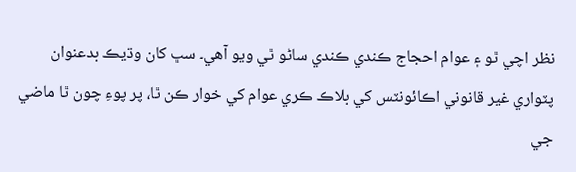نظر اچي ٿو ۽ عوام احجاج ڪندي ڪندي ساڻو ٿي ويو آهي۔ سڀ کان وڌيڪ بدعنوان پٽواري غير قانوني اڪائونٽس کي بلاڪ ڪري عوام کي خوار ڪن ٿا، پر پوءِ چون ٿا ماضي  جي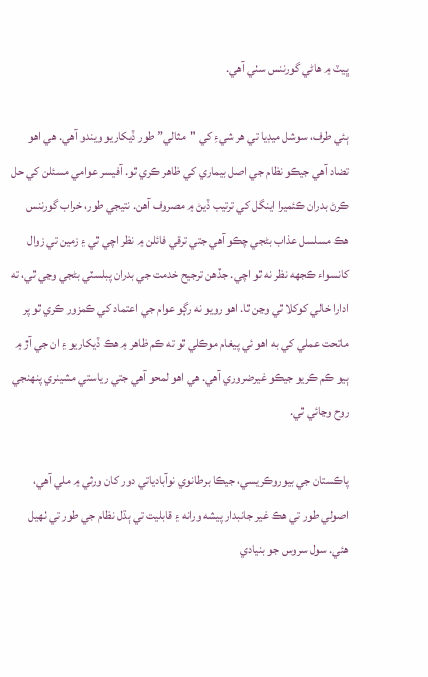ڀيٽ ۾ هاڻي گورننس سٺي آهي.

ٻئي طرف، سوشل ميڊيا تي هر شيءِ کي "مثالي” طور ڏيکاريو ويندو آهي. هي اهو تضاد آهي جيڪو نظام جي اصل بيماري کي ظاهر ڪري ٿو. آفيسر عوامي مسئلن کي حل ڪرڻ بدران ڪئميرا اينگل کي ترتيب ڏيڻ ۾ مصروف آهن. نتيجي طور، خراب گورننس هڪ مسلسل عذاب بڻجي چڪو آهي جتي ترقي فائلن ۾ نظر اچي ٿي ۽ زمين تي زوال کانسواء ڪجهه نظر نه ٿو اچي. جڏهن ترجيح خدمت جي بدران پبلسٽي بڻجي وڃي ٿي، ته ادارا خالي کوکلا ٿي وڃن ٿا. اهو رويو نه رڳو عوام جي اعتماد کي ڪمزور ڪري ٿو پر ماتحت عملي کي به اهو ئي پيغام موڪلي ٿو ته ڪم ظاهر ۾ هڪ ڏيکاريو ۽ ان جي آڙ ۾ ٻيو ڪم ڪريو جيڪو غيرضروري آهي. هي اهو لمحو آهي جتي رياستي مشينري پنهنجي روح وڃائي ٿي.

پاڪستان جي بيوروڪريسي، جيڪا برطانوي نوآبادياتي دور کان ورثي ۾ ملي آهي، اصولي طور تي هڪ غير جانبدار پيشه ورانه ۽ قابليت تي ٻڌل نظام جي طور تي ٺهيل هئي. سول سروس جو بنيادي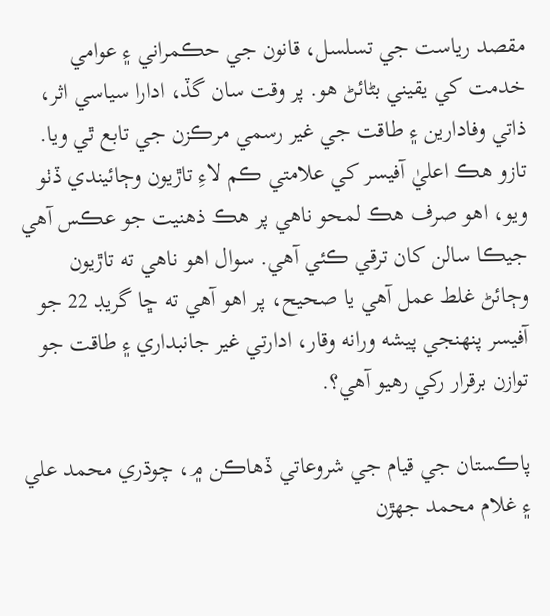مقصد رياست جي تسلسل، قانون جي حڪمراني ۽ عوامي خدمت کي يقيني بڻائڻ هو. پر وقت سان گڏ، ادارا سياسي اثر، ذاتي وفادارين ۽ طاقت جي غير رسمي مرڪزن جي تابع ٿي ويا. تازو هڪ اعليٰ آفيسر کي علامتي ڪم لاءِ تاڙيون وڄائيندي ڏٺو ويو، اهو صرف هڪ لمحو ناهي پر هڪ ذهنيت جو عڪس آهي جيڪا سالن کان ترقي ڪئي آهي. سوال اهو ناهي ته تاڙيون وڄائڻ غلط عمل آهي يا صحيح، پر اهو آهي ته ڇا گريڊ 22 جو آفيسر پنهنجي پيشه ورانه وقار، ادارتي غير جانبداري ۽ طاقت جو توازن برقرار رکي رهيو آهي؟.

پاڪستان جي قيام جي شروعاتي ڏهاڪن ۾، چوڌري محمد علي ۽ غلام محمد جهڙن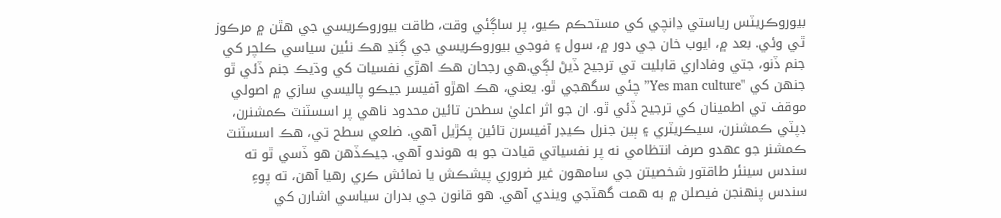بيوروڪريٽس رياستي ڍانچي کي مستحڪم ڪيو، پر ساڳئي وقت، طاقت بيوروڪريسي جي هٿن ۾ مرڪوز ٿي وئي. بعد ۾، ايوب خان جي دور ۾، سول ۽ فوجي بيوروڪريسي جي ڳنڍ هڪ نئين سياسي ڪلچر کي جنم ڏنو، جتي وفاداري قابليت تي ترجيح ڏيڻ لڳي.هي رجحان هڪ اهڙي نفسيات کي وڌيڪ جنم ڏئي ٿو جنهن کي "Yes man culture” چئي سگهجي ٿو. يعني، هڪ اهڙو آفيسر جيڪو پاليسي سازي ۾ اصولي موقف تي اطمينان کي ترجيح ڏئي ٿو. ان جو اثر اعليٰ سطحن تائين محدود ناهي پر اسسٽنٽ ڪمشنرن، ڊپٽي ڪمشنرن، سيڪريٽري ۽ ٻين جنرل ڪيڊر آفيسرن تائين پکڙيل آهي. ضلعي سطح تي، هڪ اسسٽنٽ ڪمشنر جو عهدو صرف انتظامي نه پر نفسياتي قيادت جو به هوندو آهي. جيڪڏهن هو ڏسي ٿو ته سندس سينئر طاقتور شخصيتن جي سامهون غير ضروري پيشڪش يا نمائش ڪري رهيا آهن، ته پوءِ سندس پنهنجن فيصلن ۾ به همت گهٽجي ويندي آهي. هو قانون جي بدران سياسي اشارن کي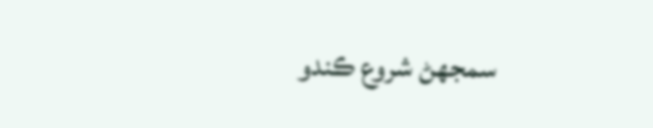سمجهڻ شروع ڪندو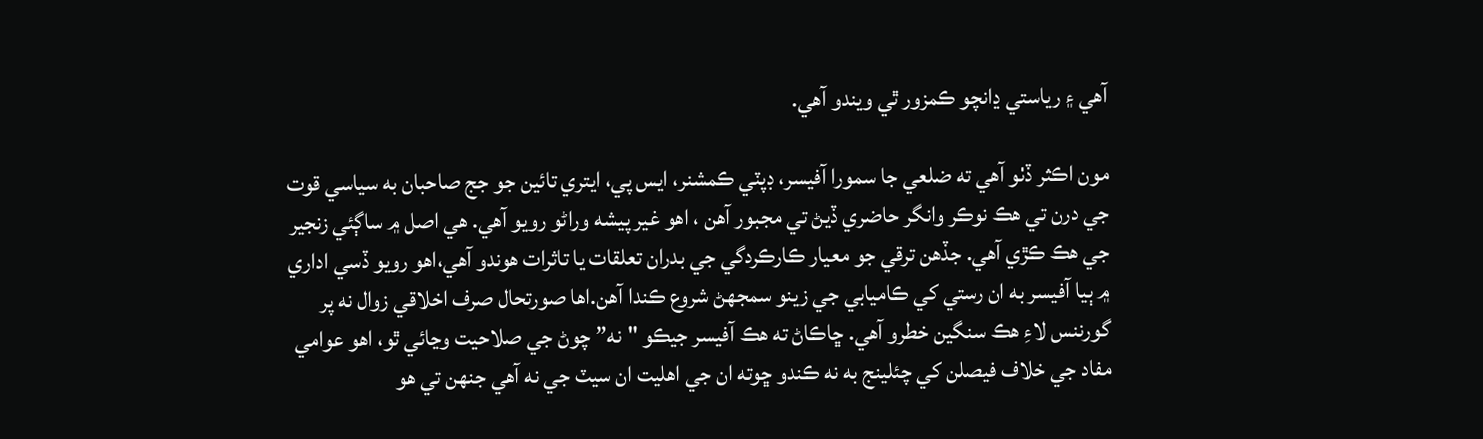آهي ۽ رياستي ڍانچو ڪمزور ٿي ويندو آهي.

مون اڪثر ڏٺو آهي ته ضلعي جا سمورا آفيسر، ڊپٽي ڪمشنر، ايس پي، ايتري تائين جو جج صاحبان به سياسي قوت جي درن تي هڪ نوڪر وانگر حاضري ڏيڻ تي مجبور آهن ، اهو غير پيشه وراڻو رويو آهي. هي اصل ۾ ساڳئي زنجير جي هڪ ڪڙي آهي. جڏهن ترقي جو معيار ڪارڪردگي جي بدران تعلقات يا تاثرات هوندو آهي،اهو رويو ڏسي اداري ۾ ٻيا آفيسر به ان رستي کي ڪاميابي جي زينو سمجهڻ شروع ڪندا آهن.اها صورتحال صرف اخلاقي زوال نه پر گورننس لاءِ هڪ سنگين خطرو آهي. ڇاڪاڻ ته هڪ آفيسر جيڪو "نه” چوڻ جي صلاحيت وڃائي ٿو، اهو عوامي مفاد جي خلاف فيصلن کي چئلينج به نه ڪندو ڇوته ان جي اهليت ان سيٽ جي نه آهي جنهن تي هو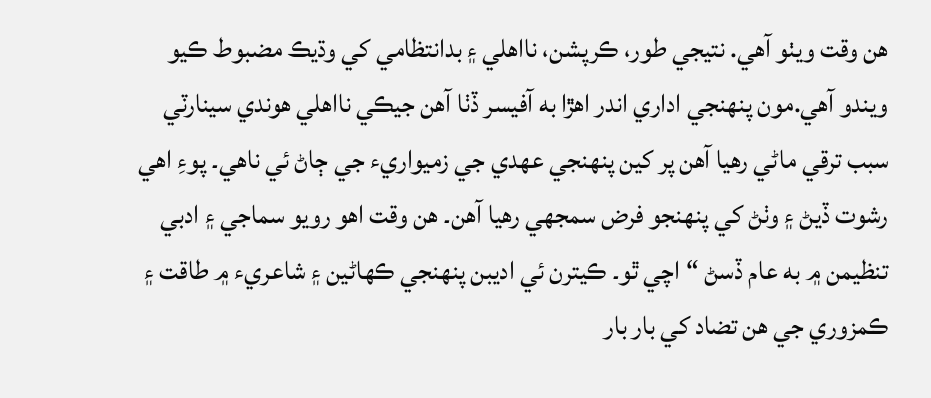هن وقت ويٺو آهي. نتيجي طور، ڪرپشن، نااهلي ۽ بدانتظامي کي وڌيڪ مضبوط ڪيو ويندو آهي.مون پنهنجي اداري اندر اهڙا به آفيسر ڏٺا آهن جيڪي نااهلي هوندي سينارٽي سبب ترقي ماڻي رهيا آهن پر کين پنهنجي عهدي جي زميواريء جي ڄاڻ ئي ناهي۔ پوءِ اهي رشوت ڏيڻ ۽ وٺڻ کي پنهنجو فرض سمجهي رهيا آهن۔ هن وقت اهو رويو سماجي ۽ ادبي تنظيمن ۾ به عام ڏسڻ “ اچي ٿو۔ ڪيترن ئي اديبن پنهنجي ڪهاڻين ۽ شاعريء ۾ طاقت ۽ ڪمزوري جي هن تضاد کي بار بار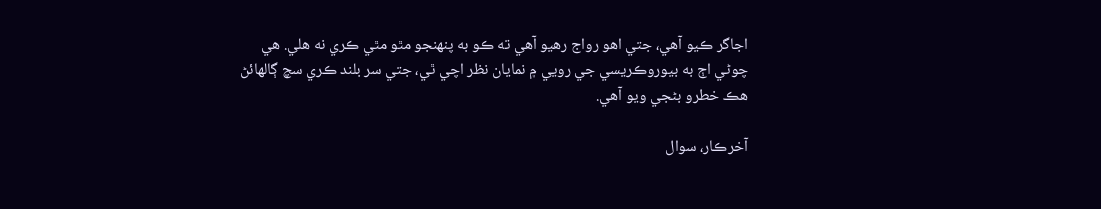اجاگر ڪيو آهي، جتي اهو رواج رهيو آهي ته ڪو به پنهنجو مٿو مٿي ڪري نه هلي. هي چوڻي اڄ به بيوروڪريسي جي رويي ۾ نمايان نظر اچي ٿي، جتي سر بلند ڪري سچ ڳالهائڻ هڪ خطرو بڻجي ويو آهي.

آخرڪار، سوال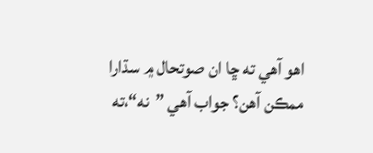اهو آهي ته ڇا ان صوتحال ۾ سڌارا ممڪن آهن؟ جواب آهي ”نه“،ته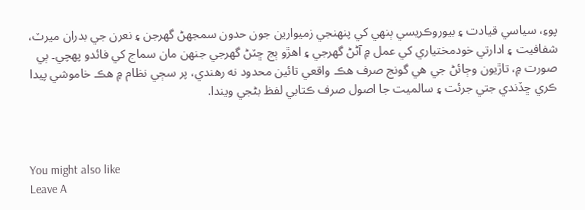پوءِ، سياسي قيادت ۽ بيوروڪريسي ٻنهي کي پنهنجي زميوارين جون حدون سمجهڻ گهرجن ۽ نعرن جي بدران ميرٽ، شفافيت ۽ ادارتي خودمختياري کي عمل ۾ آڻڻ گهرجي ۽ اهڙو ٻج ڇٽڻ گهرجي جنهن مان سماج کي فائدو پهچي۔ ٻي صورت ۾، تاڙيون وڄائڻ جي هي گونج صرف هڪ واقعي تائين محدود نه رهندي، پر سڄي نظام ۾ هڪ خاموشي پيدا ڪري ڇڏندي جتي جرئت ۽ سالميت جا اصول صرف ڪتابي لفظ بڻجي ويندا.



You might also like
Leave A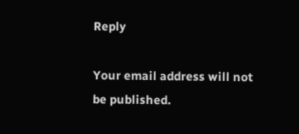Reply

Your email address will not be published.